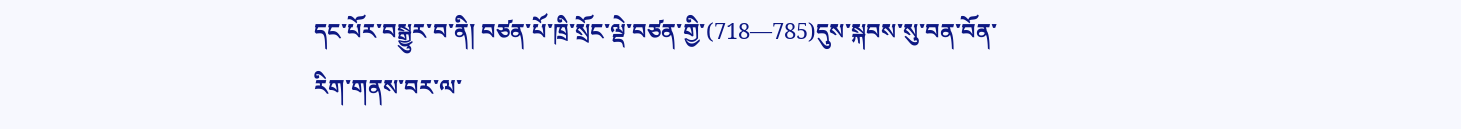དང་པོར་བསྒྱུར་བ་ནི། བཙན་པོ་ཁྲི་སྲོང་ལྡེ་བཙན་གྱི་(718—785)དུས་སྐབས་སུ་བན་བོན་རིག་གནས་བར་ལ་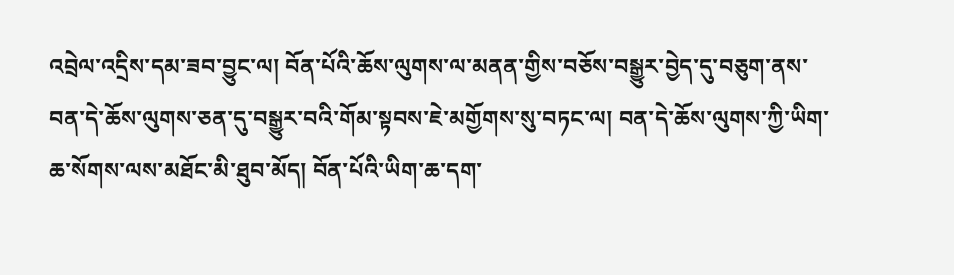འབྲེལ་འདྲིས་དམ་ཟབ་བྱུང་ལ། བོན་པོའི་ཆོས་ལུགས་ལ་མནན་གྱིས་བཅོས་བསྒྱུར་བྱེད་དུ་བཅུག་ནས་བན་དེ་ཆོས་ལུགས་ཅན་དུ་བསྒྱུར་བའི་གོམ་སྟབས་ཇེ་མགྱོགས་སུ་བཏང་ལ། བན་དེ་ཆོས་ལུགས་ཀྱི་ཡིག་ཆ་སོགས་ལས་མཐོང་མི་ཐུབ་མོད། བོན་པོའི་ཡིག་ཆ་དག་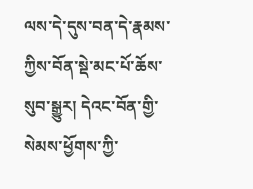ལས་དེ་དུས་བན་དེ་རྣམས་ཀྱིས་བོན་སྡེ་མང་པོ་ཆོས་སུབ་སྒྱུར། དེའང་བོན་གྱི་སེམས་ཕྱོགས་ཀྱི་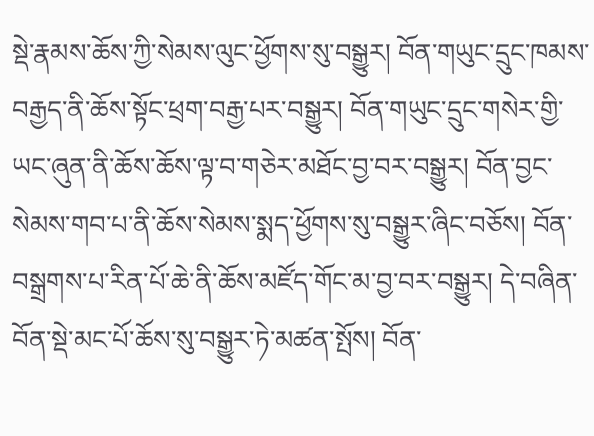སྡེ་རྣམས་ཆོས་ཀྱི་སེམས་ལུང་ཕྱོགས་སུ་བསྒྱུར། བོན་གཡུང་དྲུང་ཁམས་བརྒྱད་ནི་ཆོས་སྟོང་ཕྲག་བརྒྱ་པར་བསྒྱུར། བོན་གཡུང་དྲུང་གསེར་གྱི་ཡང་ཞུན་ནི་ཆོས་ཆོས་ལྟ་བ་གཅེར་མཐོང་བྱ་བར་བསྒྱུར། བོན་བྱང་སེམས་གབ་པ་ནི་ཆོས་སེམས་སྨད་ཕྱོགས་སུ་བསྒྱུར་ཞིང་བཅོས། བོན་བསྒྲགས་པ་རིན་པོ་ཆེ་ནི་ཆོས་མཛོད་གོང་མ་བྱ་བར་བསྒྱུར། དེ་བཞིན་བོན་སྡེ་མང་པོ་ཆོས་སུ་བསྒྱུར་ཏེ་མཚན་སྤོས། བོན་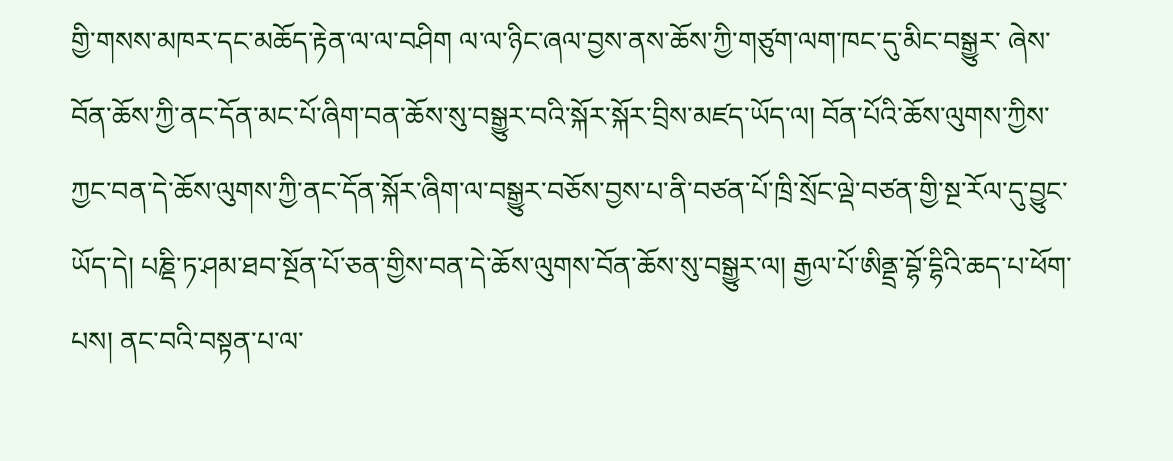གྱི་གསས་མཁར་དང་མཆོད་རྟེན་ལ་ལ་བཤིག ལ་ལ་ཉིང་ཞལ་བྱས་ནས་ཆོས་ཀྱི་གཙུག་ལག་ཁང་དུ་མིང་བསྒྱུར་ ཞེས་བོན་ཆོས་ཀྱི་ནང་དོན་མང་པོ་ཞིག་བན་ཆོས་སུ་བསྒྱུར་བའི་སྐོར་སྐོར་བྲིས་མཛད་ཡོད་ལ། བོན་པོའི་ཆོས་ལུགས་ཀྱིས་ཀྱང་བན་དེ་ཆོས་ལུགས་ཀྱི་ནང་དོན་སྐོར་ཞིག་ལ་བསྒྱུར་བཅོས་བྱས་པ་ནི་བཙན་པོ་ཁྲི་སྲོང་ལྡེ་བཙན་གྱི་སྔ་རོལ་དུ་བྱུང་ཡོད་དེ། པཎྡི་ཏ་ཤམ་ཐབ་སྔོན་པོ་ཅན་གྱིས་བན་དེ་ཆོས་ལུགས་བོན་ཆོས་སུ་བསྒྱུར་ལ། རྒྱལ་པོ་ཨིནྡྲ་བྷོ་དྷིའི་ཆད་པ་ཕོག་པས། ནང་བའི་བསྟན་པ་ལ་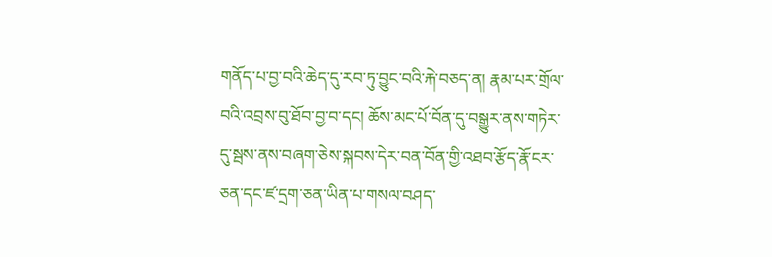གནོད་པ་བྱ་བའི་ཆེད་དུ་རབ་ཏུ་བྱུང་བའི་རྐེ་བཅད་ན། རྣམ་པར་གྲོལ་བའི་འབྲས་བུ་ཐོབ་བྱ་བ་དང། ཆོས་མང་པོ་བོན་དུ་བསྒྱུར་ནས་གཏེར་དུ་སྦས་ནས་བཞག་ཅེས་སྐབས་དེར་བན་བོན་གྱི་འཐབ་རྩོད་རྣོ་ངར་ཅན་དང་ཛ་དྲག་ཅན་ཡིན་པ་གསལ་བཤད་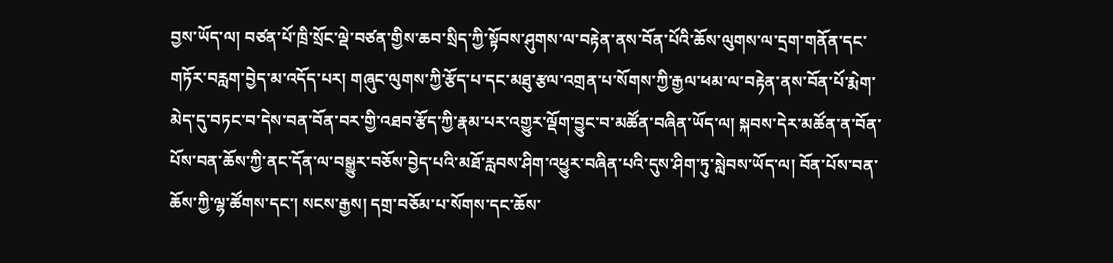བྱས་ཡོད་ལ། བཙན་པོ་ཁྲི་སྲོང་ལྡེ་བཙན་གྱིས་ཆབ་སྲིད་ཀྱི་སྟོབས་ཤུགས་ལ་བརྟེན་ནས་བོན་པོའི་ཆོས་ལུགས་ལ་དྲག་གནོན་དང་གཏོར་བརླག་བྱེད་མ་འདོད་པར། གཞུང་ལུགས་ཀྱི་རྩོད་པ་དང་མཐུ་རྩལ་འགྲན་པ་སོགས་ཀྱི་རྒྱལ་ཕམ་ལ་བརྟེན་ནས་བོན་པོ་རྨེག་མེད་དུ་བཏང་བ་དེས་བན་བོན་བར་གྱི་འཐབ་རྩོད་ཀྱི་རྣམ་པར་འགྱུར་ལྡོག་བྱུང་བ་མཚོན་བཞིན་ཡོད་ལ། སྐབས་དེར་མཚོན་ན་བོན་པོས་བན་ཆོས་ཀྱི་ནང་དོན་ལ་བསྒྱུར་བཅོས་བྱེད་པའི་མཐོ་རླབས་ཤིག་འཕྱུར་བཞིན་པའི་དུས་ཤིག་ཏུ་སླེབས་ཡོད་ལ། བོན་པོས་བན་ཆོས་ཀྱི་ལྷ་ཚོགས་དང་། སངས་རྒྱས། དགྲ་བཅོམ་པ་སོགས་དང་ཆོས་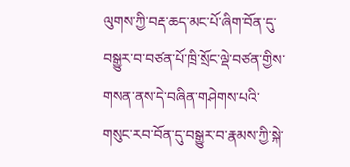ལུགས་ཀྱི་བརྡ་ཆད་མང་པོ་ཞིག་བོན་དུ་བསྒྱུར་བ་བཙན་པོ་ཁྲི་སྲོང་ལྡེ་བཙན་གྱིས་གསན་ནས་དེ་བཞིན་གཤེགས་པའི་གསུང་རབ་བོན་དུ་བསྒྱུར་བ་རྣམས་ཀྱི་སྐེ་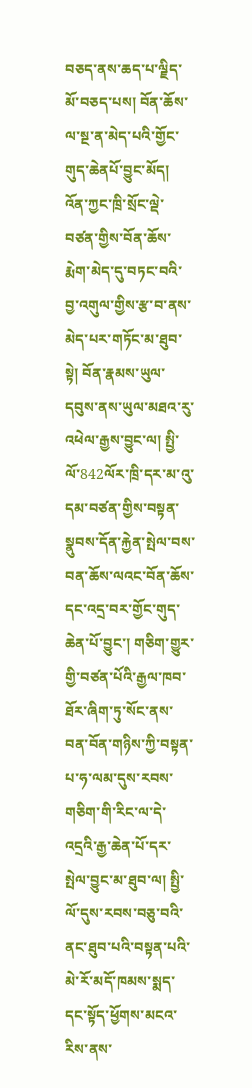བཅད་ནས་ཆད་པ་ལྗིད་མོ་བཅད་པས། བོན་ཆོས་ལ་སྔ་ན་མེད་པའི་གྱོང་གུད་ཆེནཔོ་བྱུང་མོད། འོན་ཀྱང་ཁྲི་སྲོང་ལྡེ་བཙན་གྱིས་བོན་ཆོས་རྨེག་མེད་དུ་བཏང་བའི་བྱ་འགུལ་གྱིས་རྩ་བ་ནས་མེད་པར་གཏོང་མ་ཐུབ་སྟེ། བོན་རྣམས་ཡུལ་དབུས་ནས་ཡུལ་མཐའ་རུ་འཕེལ་རྒྱས་བྱུང་ལ། སྤྱི་ལོ་842ལོར་ཁྲི་དར་མ་འུ་དམ་བཙན་གྱིས་བསྟན་སྣུབས་དོན་རྐྱེན་སྤེལ་བས་བན་ཆོས་ལའང་བོན་ཆོས་དང་འདྲ་བར་གྱོང་གུད་ཆེན་པོ་བྱུང་། གཅིག་གྱུར་གྱི་བཙན་པོའི་རྒྱལ་ཁབ་ཐོར་ཞིག་ཏུ་སོང་ནས་བན་བོན་གཉིས་ཀྱི་བསྟན་པ་ཧ་ལམ་དུས་རབས་གཅིག་གི་རིང་ལ་དེ་འདྲའི་རྒྱ་ཆེན་པོ་དར་སྤེལ་བྱུང་མ་ཐུབ་ལ། སྤྱི་ལོ་དུས་རབས་བཅུ་བའི་ནང་ཐུབ་པའི་བསྟན་པའི་མེ་རོ་མདོ་ཁམས་སྨད་དང་སྟོད་ཕྱོགས་མངའ་རིས་ནས་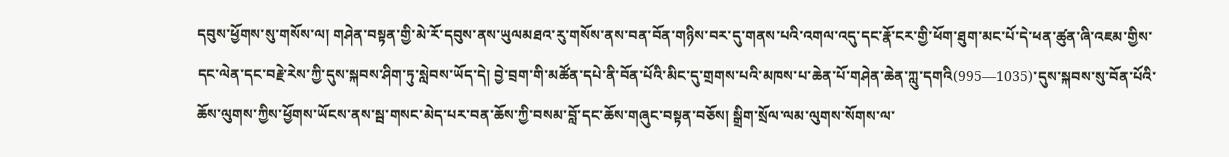དབུས་ཕྱོགས་སུ་གསོས་ལ། གཤེན་བསྟན་གྱི་མེ་རོ་དབུས་ནས་ཡུལམཐའ་རུ་གསོས་ནས་བན་བོན་གཉིས་བར་དུ་གནས་པའི་འགལ་འདུ་དང་རྣོ་ངར་གྱི་ཕོག་ཐུག་མང་པོ་དེ་ཕན་ཚུན་ཞི་འཇམ་གྱིས་དང་ལེན་དང་བརྗེ་རེས་ཀྱི་དུས་སྐབས་ཤིག་ཏུ་སླེབས་ཡོད་དེ། བྱེ་བྲག་གི་མཚོན་དཔེ་ནི་བོན་པོའི་མིང་དུ་གྲགས་པའི་མཁས་པ་ཆེན་པོ་གཤེན་ཆེན་ཀླུ་དགའི(995—1035)་དུས་སྐབས་སུ་བོན་པོའི་ཆོས་ལུགས་ཀྱིས་ཕྱོགས་ཡོངས་ནས་སྦ་གསང་མེད་པར་བན་ཆོས་ཀྱི་བསམ་བློ་དང་ཆོས་གཞུང་བསྟན་བཅོས། སྒྲིག་སྲོལ་ལམ་ལུགས་སོགས་ལ་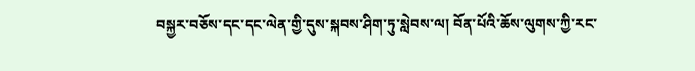བསྐྱར་བཅོས་དང་དང་ལེན་གྱི་དུས་སྐབས་ཤིག་ཏུ་སླེབས་ལ། བོན་པོའི་ཆོས་ལུགས་ཀྱི་རང་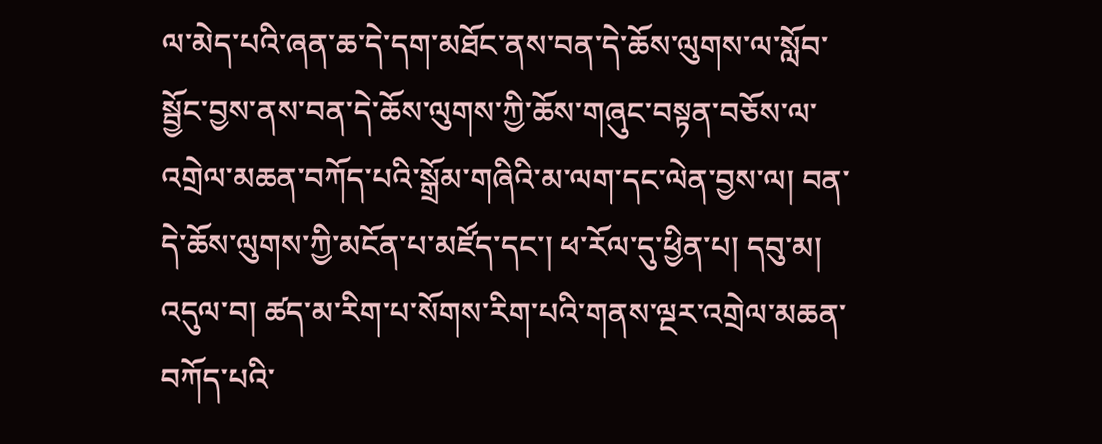ལ་མེད་པའི་ཞན་ཆ་དེ་དག་མཐོང་ནས་བན་དེ་ཆོས་ལུགས་ལ་སློབ་སྦྱོང་བྱས་ནས་བན་དེ་ཆོས་ལུགས་ཀྱི་ཆོས་གཞུང་བསྟན་བཅོས་ལ་འགྲེལ་མཆན་བཀོད་པའི་སྒྲོམ་གཞིའི་མ་ལག་དང་ལེན་བྱས་ལ། བན་དེ་ཆོས་ལུགས་ཀྱི་མངོན་པ་མཛོད་དང་། ཕ་རོལ་དུ་ཕྱིན་པ། དབུ་མ། འདུལ་བ། ཚད་མ་རིག་པ་སོགས་རིག་པའི་གནས་ལྔར་འགྲེལ་མཆན་བཀོད་པའི་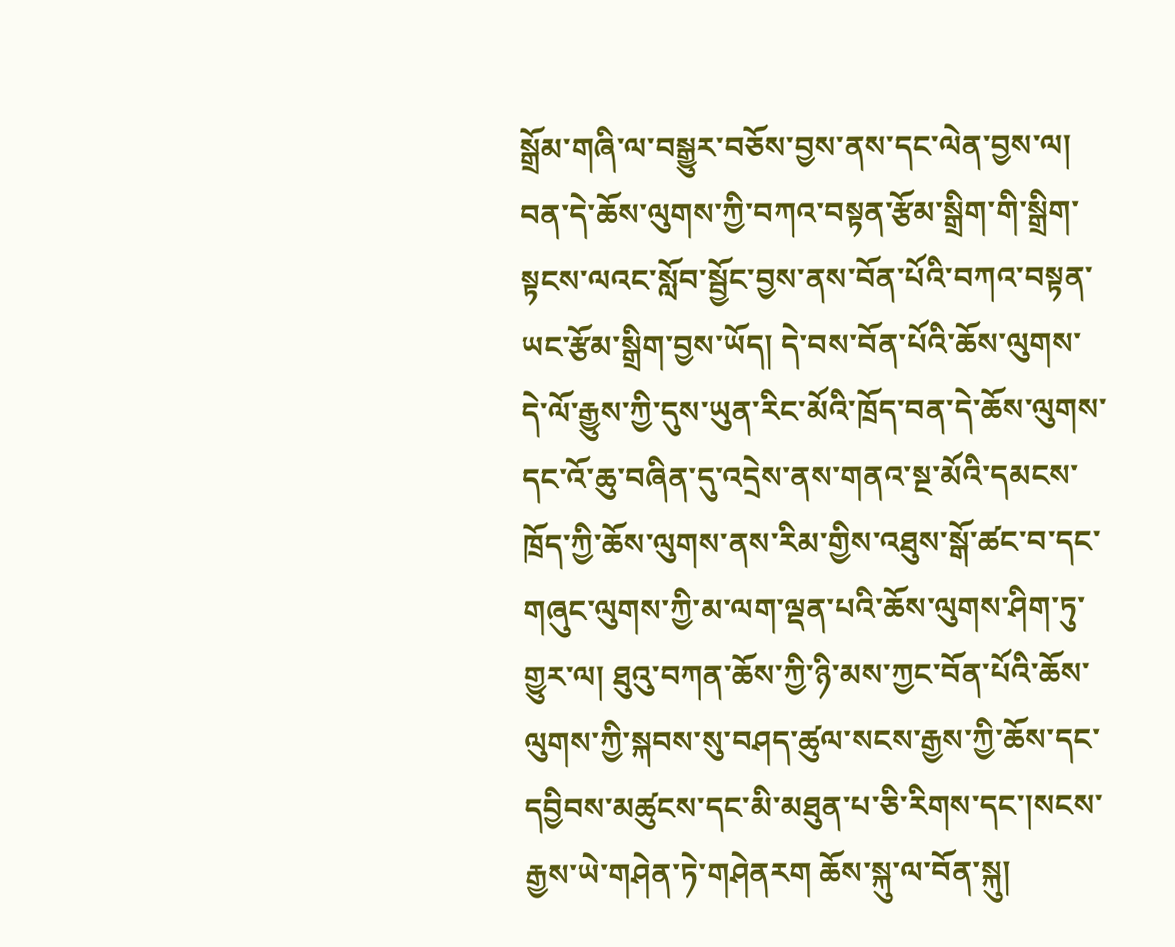སྒྲོམ་གཞི་ལ་བསྒྱུར་བཅོས་བྱས་ནས་དང་ལེན་བྱས་ལ། བན་དེ་ཆོས་ལུགས་ཀྱི་བཀའ་བསྟན་རྩོམ་སྒྲིག་གི་སྒྲིག་སྟངས་ལའང་སློབ་སྦྱོང་བྱས་ནས་བོན་པོའི་བཀའ་བསྟན་ཡང་རྩོམ་སྒྲིག་བྱས་ཡོད། དེ་བས་བོན་པོའི་ཆོས་ལུགས་དེ་ལོ་རྒྱུས་ཀྱི་དུས་ཡུན་རིང་མོའི་ཁྲོད་བན་དེ་ཆོས་ལུགས་དང་འོ་ཆུ་བཞིན་དུ་འདྲེས་ནས་གནའ་སྔ་མོའི་དམངས་ཁྲོད་ཀྱི་ཆོས་ལུགས་ནས་རིམ་གྱིས་འཐུས་སྒོ་ཚང་བ་དང་གཞུང་ལུགས་ཀྱི་མ་ལག་ལྡན་པའི་ཆོས་ལུགས་ཤིག་ཏུ་གྱུར་ལ། ཐུའུ་བཀན་ཆོས་ཀྱི་ཉི་མས་ཀྱང་བོན་པོའི་ཆོས་ལུགས་ཀྱི་སྐབས་སུ་བཤད་ཚུལ་སངས་རྒྱས་ཀྱི་ཆོས་དང་དབྱིབས་མཚུངས་དང་མི་མཐུན་པ་ཅི་རིགས་དང་།སངས་རྒྱས་ཡེ་གཤེན་ཏེ་གཤེནརག ཆོས་སྐུ་ལ་བོན་སྐུ།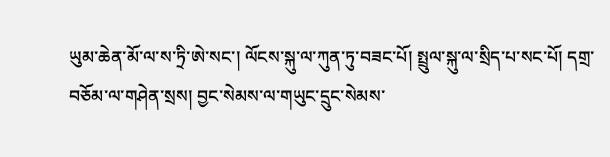ཡུམ་ཆེན་མོ་ལ་ས་ཏྲི་ཨེ་སང་། ལོངས་སྐུ་ལ་ཀུན་ཏུ་བཟང་པོ། སྤྲུལ་སྐུ་ལ་སྲིད་པ་སང་པོ། དགྲ་བཅོམ་ལ་གཤེན་སྲས། བྱང་སེམས་ལ་གཡུང་དྲུང་སེམས་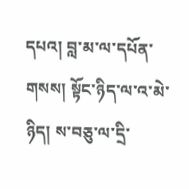དཔའ། བླ་མ་ལ་དཔོན་གསས། སྟོང་ཉིད་ལ་འ་མེ་ཉིད། ས་བཅུ་ལ་དྲི་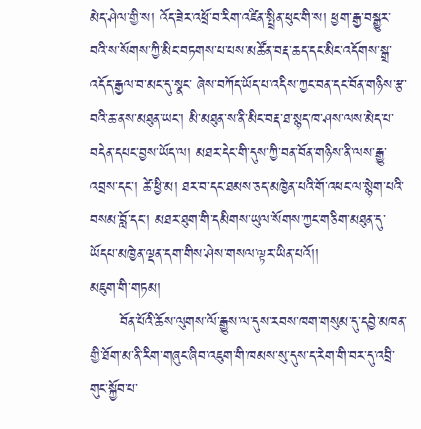མེད་ཤེལ་གྱི་ས། འོད་ཟེར་འཕྲོ་བ་རིག་འཛིན་སྤྲིན་ཕུང་གི་ས། ཕྱག་རྒྱ་བསྒྱུར་བའི་ས་སོགས་ཀྱི་མིང་བཏགས་པ་པས་མཚོན་བརྡ་ཆད་དང་མིང་འདོགས་སྒྲ་འདོད་རྒྱལ་བ་མང་དུ་སྣང་ ཞེས་བཀོད་ཡོད་པ་འདིས་ཀྱང་བན་དང་བོན་གཉིས་རྩ་བའི་ཆ་ནས་མཐུན་ཡང་། མི་མཐུན་ས་ནི་མིང་བརྡ་ཐ་སྙད་ཁ་ཤས་ལས་མེད་པ་བདེན་དཔང་བྱས་ཡོད་ལ། མཐར་དེང་གི་དུས་ཀྱི་བན་བོན་གཉིས་ནི་ལས་རྒྱུ་འབྲས་དང་། ཚེ་ཕྱི་མ། ཐར་བ་དང་ཐམས་ཅད་མཁྱེན་པའི་གོ་འཕང་ལ་སྙེག་པའི་བསམ་བློ་དང་། མཐར་ཐུག་གི་དམིགས་ཡུལ་སོགས་ཀྱང་གཅིག་མཐུན་དུ་ཡོདཔ་མཁྱེན་ལྡན་དག་གིས་ཤེས་གསལ་ལྟར་ཡིན་པའོ།།
མཇུག་གི་གཏམ།
      བོན་པོའི་ཆོས་ལུགས་ལོ་རྒྱུས་ལ་དུས་རབས་ཁག་གསུམ་དུ་དབྱེ་མཁན་གྱི་ཐོག་མ་ནི་རིག་གཞུང་ཞིབ་འཇུག་གི་ཁམས་སུ་དུས་ད་རེག་གི་བར་དུ་འབྲི་གུང་སྐྱོབ་པ་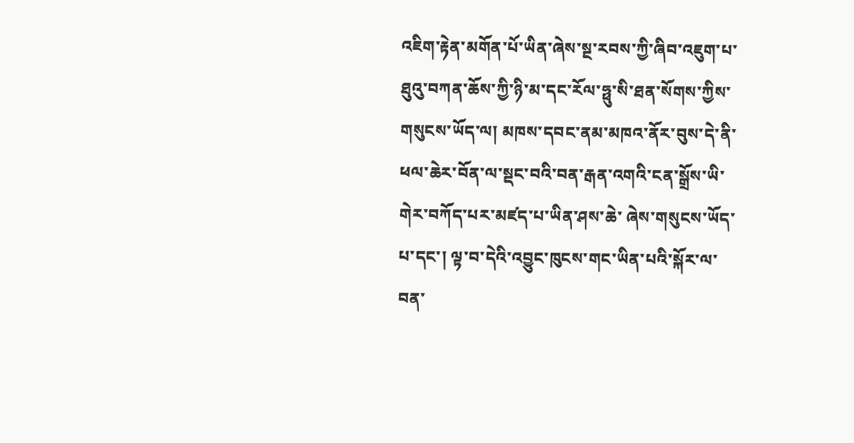འཇིག་རྟེན་མགོན་པོ་ཡིན་ཞེས་སྔ་རབས་ཀྱི་ཞིབ་འཇུག་པ་ཐུའུ་བཀན་ཆོས་ཀྱི་ཉི་མ་དང་རོལ་ཧྥུ་སི་ཐན་སོགས་ཀྱིས་གསུངས་ཡོད་ལ། མཁས་དབང་ནམ་མཁའ་ནོར་བུས་དེ་ནི་ཕལ་ཆེར་བོན་ལ་སྡང་བའི་བན་རྒན་འགའི་ངན་སྒྲོས་ཡི་གེར་བཀོད་པར་མཛད་པ་ཡིན་ཤས་ཆེ་ ཞེས་གསུངས་ཡོད་པ་དང་། ལྟ་བ་དེའི་འབྱུང་ཁུངས་གང་ཡིན་པའི་སྐོར་ལ་བན་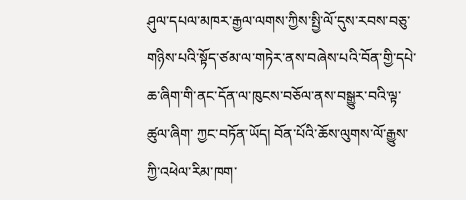ཤུལ་དཔལ་མཁར་རྒྱལ་ལགས་ཀྱིས་སྤྱི་ལོ་དུས་རབས་བཅུ་གཉིས་པའི་སྟོད་ཙམ་ལ་གཏེར་ནས་བཞེས་པའི་བོན་གྱི་དཔེ་ཆ་ཞིག་གི་ནང་དོན་ལ་ཁུངས་བཅོལ་ནས་བསྒྱུར་བའི་ལྟ་ཚུལ་ཞིག་ ཀྱང་བཏོན་ཡོད། བོན་པོའི་ཆོས་ལུགས་ལོ་རྒྱུས་ཀྱི་འཕེལ་རིམ་ཁག་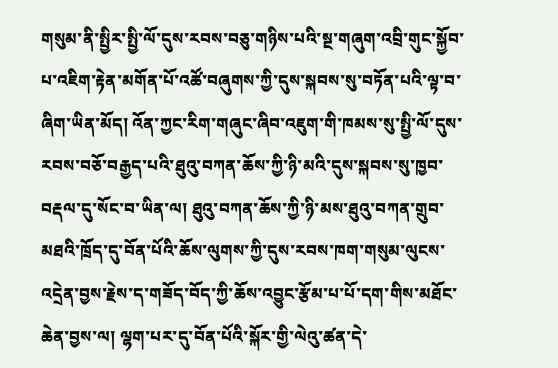གསུམ་ནི་སྤྱིར་སྤྱི་ལོ་དུས་རབས་བཅུ་གཉིས་པའི་སྔ་གཞུག་འབྲི་གུང་སྐྱོབ་པ་འཇིག་རྟེན་མགོན་པོ་འཚོ་བཞུགས་ཀྱི་དུས་སྐབས་སུ་བཏོན་པའི་ལྟ་བ་ཞིག་ཡིན་མོད། འོན་ཀྱང་རིག་གཞུང་ཞིབ་འཇུག་གི་ཁམས་སུ་སྤྱི་ལོ་དུས་རབས་བཅོ་བརྒྱད་པའི་ཐུའུ་བཀན་ཆོས་ཀྱི་ཉི་མའི་དུས་སྐབས་སུ་ཁྱབ་བརྡལ་དུ་སོང་བ་ཡིན་ལ། ཐུའུ་བཀན་ཆོས་ཀྱི་ཉི་མས་ཐུའུ་བཀན་གྲུབ་མཐའི་ཁྲོད་དུ་བོན་པོའི་ཆོས་ལུགས་ཀྱི་དུས་རབས་ཁག་གསུམ་ལུངས་འདྲེན་བྱས་རྗེས་ད་གཟོད་བོད་ཀྱི་ཆོས་འབྱུང་རྩོམ་པ་པོ་དག་གིས་མཐོང་ཆེན་བྱས་ལ། ལྷག་པར་དུ་བོན་པོའི་སྐོར་གྱི་ལེའུ་ཚན་དེ་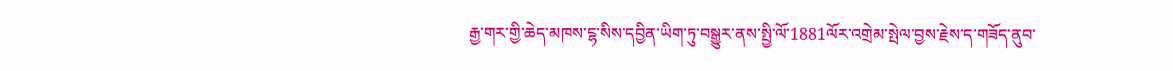རྒྱ་གར་གྱི་ཆེད་མཁས་ངྷ་སིས་དབྱིན་ཡིག་ཏུ་བསྒྱུར་ནས་སྤྱི་ལོ་1881ལོར་འགྲེམ་སྤེལ་བྱས་རྗེས་ད་གཟོད་ནུབ་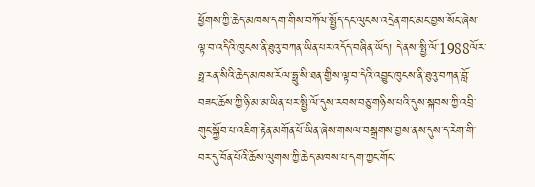ཕྱོགས་ཀྱི་ཆེད་མཁས་དག་གིས་བཀོལ་སྤྱོད་དང་ལུངས་འདྲེན་གང་མང་བྱས་སོང་ཞེས་ལྟ་བ་འདིའི་ཁུངས་ནི་ཐུའུ་བཀན་ཡིན་པར་འདོད་བཞིན་ཡོད། དེ་ནས་སྤྱི་ལོ་1988ལོར་ཧྥ་རན་སིའི་ཆེད་མཁས་རོལ་ཧྥུ་སི་ཐན་གྱིས་ལྟ་བ་དེའི་འབྱུང་ཁུངས་ནི་ཐུའུ་བཀན་བློ་བཟང་ཆོས་ཀྱི་ཉི་མ་མ་ཡིན་པར་སྤྱི་ལོ་དུས་རབས་བཅུ་གཉིས་པའི་དུས་སྐབས་ཀྱི་འབྲི་གུང་སྐྱོབ་པ་འཇིག་རྟེན་མགོན་པོ་ཡིན་ཞེས་གསལ་བསྒྲགས་བྱས་ནས་དུས་ད་རེག་གི་བར་དུ་བོན་པོའི་ཆོས་ལུགས་ཀྱི་ཆེད་མཁས་པ་དག་ཀྱང་གོང་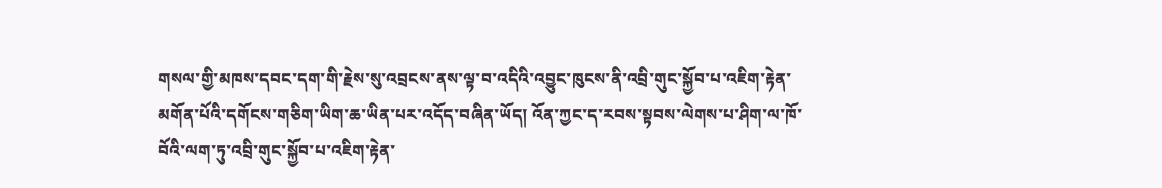གསལ་གྱི་མཁས་དབང་དག་གི་རྗེས་སུ་འབྲངས་ནས་ལྟ་བ་འདིའི་འབྱུང་ཁུངས་ནི་འབྲི་གུང་སྐྱོབ་པ་འཇིག་རྟེན་མགོན་པོའི་དགོངས་གཅིག་ཡིག་ཆ་ཡིན་པར་འདོད་བཞིན་ཡོད། འོན་ཀྱང་ད་རབས་སྟབས་ལེགས་པ་ཤིག་ལ་ཁོ་བོའི་ལག་ཏུ་འབྲི་གུང་སྐྱོབ་པ་འཇིག་རྟེན་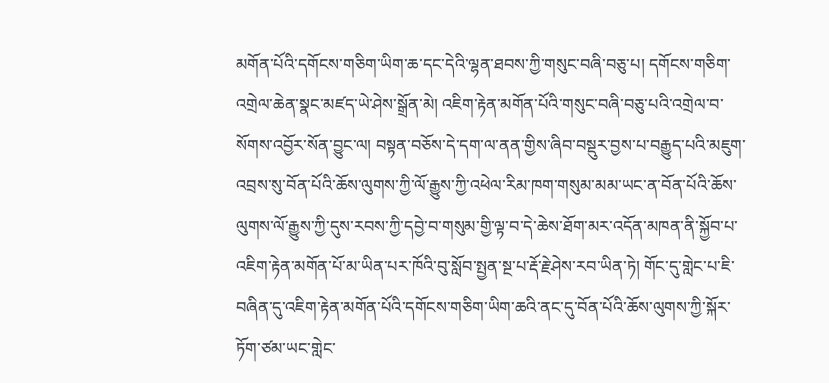མགོན་པོའི་དགོངས་གཅིག་ཡིག་ཆ་དང་དེའི་ལྷན་ཐབས་ཀྱི་གསུང་བཞི་བཅུ་པ། དགོངས་གཅིག་འགྲེལ་ཆེན་སྣང་མཛད་ཡེ་ཤེས་སྒྲོན་མེ། འཇིག་རྟེན་མགོན་པོའི་གསུང་བཞི་བཅུ་པའི་འགྲེལ་བ་སོགས་འབྱོར་སོན་བྱུང་ལ། བསྟན་བཅོས་དེ་དག་ལ་ནན་གྱིས་ཞིབ་བསྡུར་བྱས་པ་བརྒྱུད་པའི་མཇུག་འབྲས་སུ་བོན་པོའི་ཆོས་ལུགས་ཀྱི་ལོ་རྒྱུས་ཀྱི་འཕེལ་རིམ་ཁག་གསུམ་མམ་ཡང་ན་བོན་པོའི་ཆོས་ལུགས་ལོ་རྒྱུས་ཀྱི་དུས་རབས་ཀྱི་དབྱེ་བ་གསུམ་གྱི་ལྟ་བ་དེ་ཆེས་ཐོག་མར་འདོན་མཁན་ནི་སྐྱོབ་པ་འཇིག་རྟེན་མགོན་པོ་མ་ཡིན་པར་ཁོའི་བུ་སློབ་སྤྱན་སྔ་པ་རྡོ་རྗེ་ཤེས་རབ་ཡིན་ཏེ། གོང་དུ་གླེང་པ་ཇི་བཞིན་དུ་འཇིག་རྟེན་མགོན་པོའི་དགོངས་གཅིག་ཡིག་ཆའི་ནང་དུ་བོན་པོའི་ཆོས་ལུགས་ཀྱི་སྐོར་ཏོག་ཙམ་ཡང་གླེང་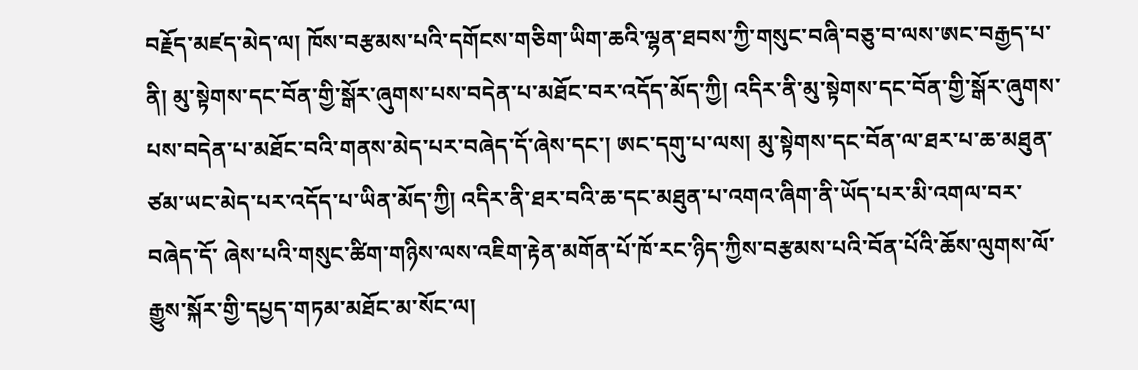བརྗོད་མཛད་མེད་ལ། ཁོས་བརྩམས་པའི་དགོངས་གཅིག་ཡིག་ཆའི་ལྷན་ཐབས་ཀྱི་གསུང་བཞི་བཅུ་བ་ལས་ཨང་བརྒྱད་པ་ནི། མུ་སྟེགས་དང་བོན་གྱི་སྒོར་ཞུགས་པས་བདེན་པ་མཐོང་བར་འདོད་མོད་ཀྱི། འདིར་ནི་མུ་སྟེགས་དང་བོན་གྱི་སྒོར་ཞུགས་པས་བདེན་པ་མཐོང་བའི་གནས་མེད་པར་བཞེད་དོ་ཞེས་དང་། ཨང་དགུ་པ་ལས། མུ་སྟེགས་དང་བོན་ལ་ཐར་པ་ཆ་མཐུན་ཙམ་ཡང་མེད་པར་འདོད་པ་ཡིན་མོད་ཀྱི། འདིར་ནི་ཐར་བའི་ཆ་དང་མཐུན་པ་འགའ་ཞིག་ནི་ཡོད་པར་མི་འགལ་བར་བཞེད་དོ་ ཞེས་པའི་གསུང་ཚིག་གཉིས་ལས་འཇིག་རྟེན་མགོན་པོ་ཁོ་རང་ཉིད་ཀྱིས་བརྩམས་པའི་བོན་པོའི་ཆོས་ལུགས་ལོ་རྒྱུས་སྐོར་གྱི་དཔྱད་གཏམ་མཐོང་མ་སོང་ལ།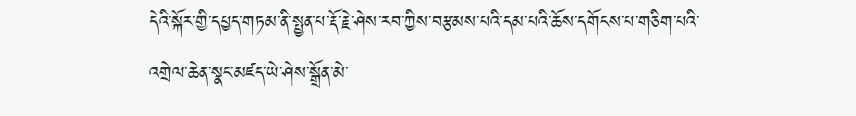དེའི་སྐོར་གྱི་དཔྱད་གཏམ་ནི་སྤྱན་པ་རྡོ་རྗེ་ཤེས་རབ་ཀྱིས་བརྩམས་པའི་དམ་པའི་ཆོས་དགོངས་པ་གཅིག་པའི་འགྲེལ་ཆེན་སྣང་མཛད་ཡེ་ཤེས་སྒྲོན་མེ་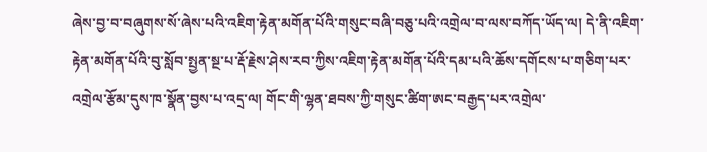ཞེས་བྱ་བ་བཞུགས་སོ་ཞེས་པའི་འཇིག་རྟེན་མགོན་པོའི་གསུང་བཞི་བཅུ་པའི་འགྲེལ་བ་ལས་བཀོད་ཡོད་ལ། དེ་ནི་འཇིག་རྟེན་མགོན་པོའི་བུ་སློབ་སྤྱན་སྔ་པ་རྡོ་རྗེས་ཤེས་རབ་ཀྱིས་འཇིག་རྟེན་མགོན་པོའི་དམ་པའི་ཆོས་དགོངས་པ་གཅིག་པར་འགྲེལ་རྩོམ་དུས་ཁ་སྣོན་བྱས་པ་འདྲ་ལ། གོང་གི་ལྷན་ཐབས་ཀྱི་གསུང་ཚིག་ཨང་བརྒྱད་པར་འགྲེལ་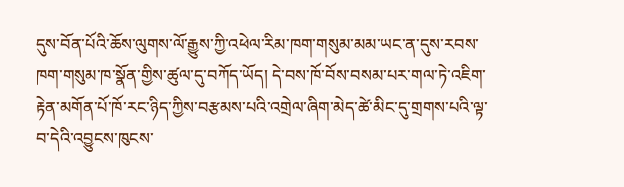དུས་བོན་པོའི་ཆོས་ལུགས་ལོ་རྒྱུས་ཀྱི་འཕེལ་རིམ་ཁག་གསུམ་མམ་ཡང་ན་དུས་རབས་ཁག་གསུམ་ཁ་སྣོན་གྱིས་ཚུལ་དུ་བཀོད་ཡོད། དེ་བས་ཁོ་བོས་བསམ་པར་གལ་ཏེ་འཇིག་རྟེན་མགོན་པོ་ཁོ་རང་ཉིད་ཀྱིས་བརྩམས་པའི་འགྲེལ་ཞིག་མེད་ཚེ་མིང་དུ་གྲགས་པའི་ལྟ་བ་དེའི་འབྱུངས་ཁུངས་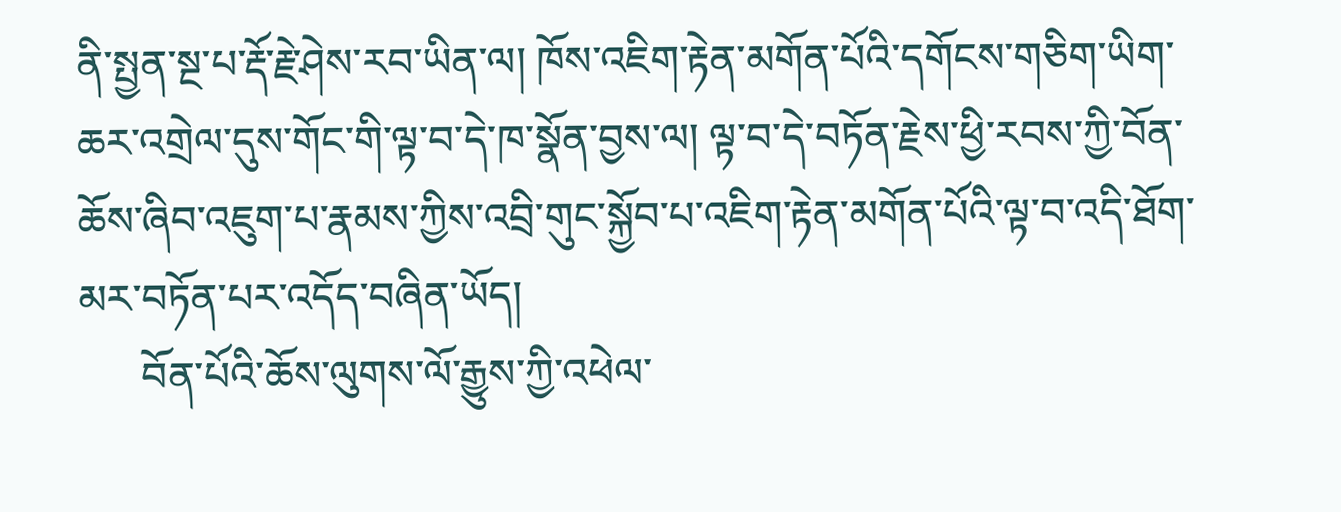ནི་སྤྱན་སྔ་པ་རྡོ་རྗེ་ཤེས་རབ་ཡིན་ལ། ཁོས་འཇིག་རྟེན་མགོན་པོའི་དགོངས་གཅིག་ཡིག་ཆར་འགྲེལ་དུས་གོང་གི་ལྟ་བ་དེ་ཁ་སྣོན་བྱས་ལ། ལྟ་བ་དེ་བཏོན་རྗེས་ཕྱི་རབས་ཀྱི་བོན་ཆོས་ཞིབ་འཇུག་པ་རྣམས་ཀྱིས་འབྲི་གུང་སྐྱོབ་པ་འཇིག་རྟེན་མགོན་པོའི་ལྟ་བ་འདི་ཐོག་མར་བཏོན་པར་འདོད་བཞིན་ཡོད།
      བོན་པོའི་ཆོས་ལུགས་ལོ་རྒྱུས་ཀྱི་འཕེལ་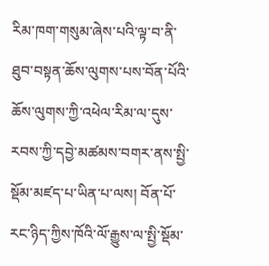རིམ་ཁག་གསུམ་ཞེས་པའི་ལྟ་བ་ནི་ཐུབ་བསྟན་ཆོས་ལུགས་པས་བོན་པོའི་ཆོས་ལུགས་ཀྱི་འཕེལ་རིམ་ལ་དུས་རབས་ཀྱི་དབྱེ་མཚམས་བགར་ནས་སྤྱི་སྡོམ་མཛད་པ་ཡིན་པ་ལས། བོན་པོ་རང་ཉིད་ཀྱིས་ཁོའི་ལོ་རྒྱུས་ལ་སྤྱི་སྡོམ་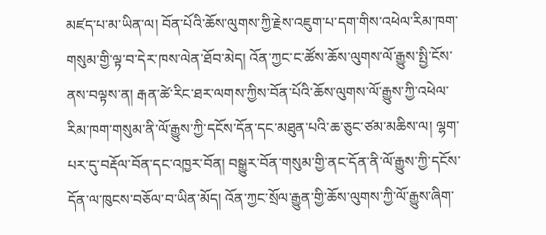མཛད་པ་མ་ཡིན་ལ། བོན་པོའི་ཆོས་ལུགས་ཀྱི་རྗེས་འཇུག་པ་དག་གིས་འཕེལ་རིམ་ཁག་གསུམ་གྱི་ལྟ་བ་དེར་ཁས་ལེན་ཐོབ་མེད། འོན་ཀྱང་ང་ཚོས་ཆོས་ལུགས་ལོ་རྒྱུས་སྤྱི་ངོས་ནས་བལྟས་ན། རྒན་ཚེ་རིང་ཐར་ལགས་ཀྱིས་བོན་པོའི་ཆོས་ལུགས་ལོ་རྒྱུས་ཀྱི་འཕེལ་རིམ་ཁག་གསུམ་ནི་ལོ་རྒྱུས་ཀྱི་དངོས་དོན་དང་མཐུན་པའི་ཆ་ཅུང་ཙམ་མཆིས་ལ། ལྷག་པར་དུ་བརྡོལ་བོན་དང་འཁྱར་བོན། བསྒྱུར་བོན་གསུམ་གྱི་ནང་དོན་ནི་ལོ་རྒྱུས་ཀྱི་དངོས་དོན་ལ་ཁུངས་བཅོལ་བ་ཡིན་མོད། འོན་ཀྱང་སྲོལ་རྒྱུན་གྱི་ཆོས་ལུགས་ཀྱི་ལོ་རྒྱུས་ཞིག་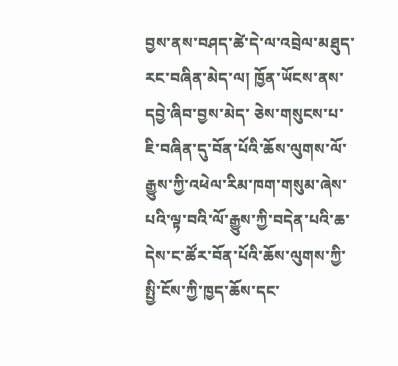བྱས་ནས་བཤད་ཚེ་དེ་ལ་འབྲེལ་མཐུད་རང་བཞིན་མེད་ལ། ཁྱོན་ཡོངས་ནས་དབྱེ་ཞིབ་བྱས་མེད་ ཅེས་གསུངས་པ་ཇི་བཞིན་དུ་བོན་པོའི་ཆོས་ལུགས་ལོ་རྒྱུས་ཀྱི་འཕེལ་རིམ་ཁག་གསུམ་ཞེས་པའི་ལྟ་བའི་ལོ་རྒྱུས་ཀྱི་བདེན་པའི་ཆ་དེས་ང་ཚོར་བོན་པོའི་ཆོས་ལུགས་ཀྱི་སྤྱི་ངོས་ཀྱི་ཁྱད་ཆོས་དང་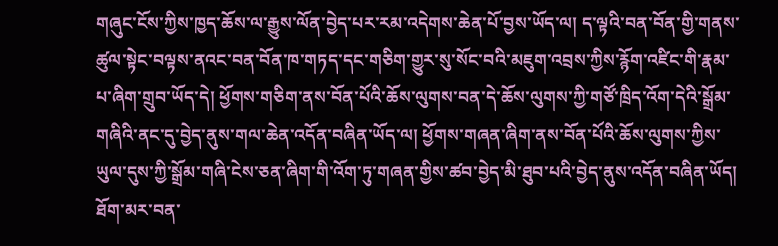གཞུང་ངོས་ཀྱིས་ཁྱད་ཆོས་ལ་རྒྱུས་ལོན་བྱེད་པར་རམ་འདེགས་ཆེན་པོ་བྱས་ཡོད་ལ། ད་ལྟའི་བན་བོན་གྱི་གནས་ཚུལ་སྟེང་བལྟས་ནའང་བན་བོན་ཁ་གཏད་དང་གཅིག་གྱུར་སུ་སོང་བའི་མཇུག་འབྲས་ཀྱིས་རྙོག་འཛིང་གི་རྣམ་པ་ཞིག་གྲུབ་ཡོད་དེ། ཕྱོགས་གཅིག་ནས་བོན་པོའི་ཆོས་ལུགས་བན་དེ་ཆོས་ལུགས་ཀྱི་གཙོ་ཁྲིད་འོག་དེའི་སྒྲོམ་གཞིའི་ནང་དུ་བྱེད་ནུས་གལ་ཆེན་འདོན་བཞིན་ཡོད་ལ། ཕྱོགས་གཞན་ཞིག་ནས་བོན་པོའི་ཆོས་ལུགས་ཀྱིས་ཡུལ་དུས་ཀྱི་སྒྲོམ་གཞི་ངེས་ཅན་ཞིག་གི་འོག་ཏུ་གཞན་གྱིས་ཚབ་བྱེད་མི་ཐུབ་པའི་བྱེད་ནུས་འདོན་བཞིན་ཡོད། ཐོག་མར་བན་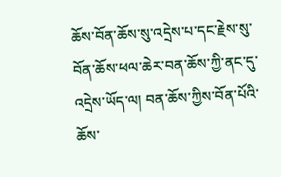ཆོས་བོན་ཆོས་སུ་འདྲེས་པ་དང་རྗེས་སུ་བོན་ཆོས་ཕལ་ཆེར་བན་ཆོས་ཀྱི་ནང་དུ་འདྲེས་ཡོད་ལ། བན་ཆོས་ཀྱིས་བོན་པོའི་ཆོས་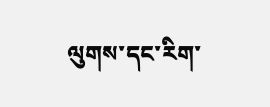ལུགས་དང་རིག་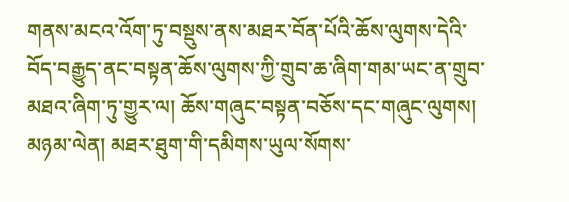གནས་མངའ་འོག་ཏུ་བསྡུས་ནས་མཐར་བོན་པོའི་ཆོས་ལུགས་དེའི་བོད་བརྒྱུད་ནང་བསྟན་ཆོས་ལུགས་ཀྱི་གྲུབ་ཆ་ཞིག་གམ་ཡང་ན་གྲུབ་མཐའ་ཞིག་ཏུ་གྱུར་ལ། ཆོས་གཞུང་བསྟན་བཅོས་དང་གཞུང་ལུགས། མཉམ་ལེན། མཐར་ཐུག་གི་དམིགས་ཡུལ་སོགས་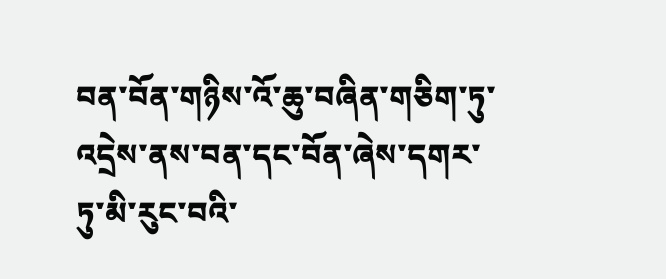བན་བོན་གཉིས་འོ་ཆུ་བཞིན་གཅིག་ཏུ་འདྲེས་ནས་བན་དང་བོན་ཞེས་དགར་ཏུ་མི་རུང་བའི་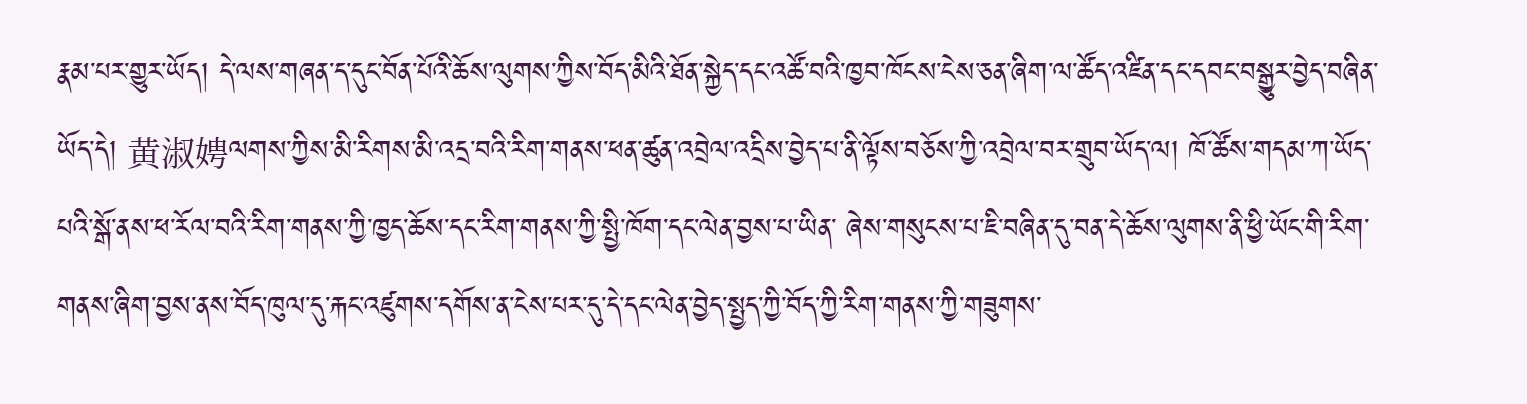རྣམ་པར་གྱུར་ཡོད། དེ་ལས་གཞན་ད་དུང་བོན་པོའི་ཆོས་ལུགས་ཀྱིས་བོད་མིའི་ཐོན་སྐྱེད་དང་འཚོ་བའི་ཁྱབ་ཁོངས་ངེས་ཅན་ཞིག་ལ་ཚོད་འཛིན་དང་དབང་བསྒྱུར་བྱེད་བཞིན་ཡོད་དེ། 黄淑娉ལགས་ཀྱིས་མི་རིགས་མི་འདྲ་བའི་རིག་གནས་ཕན་ཚུན་འབྲེལ་འདྲིས་བྱེད་པ་ནི་ལྟོས་བཅོས་ཀྱི་འབྲེལ་བར་གྲུབ་ཡོད་ལ། ཁོ་ཚོས་གདམ་ཀ་ཡོད་པའི་སྒོ་ནས་ཕ་རོལ་བའི་རིག་གནས་ཀྱི་ཁྱད་ཆོས་དང་རིག་གནས་ཀྱི་སྤྱི་ཁོག་དང་ལེན་བྱས་པ་ཡིན་ ཞེས་གསུངས་པ་ཇི་བཞིན་དུ་བན་དེ་ཆོས་ལུགས་ནི་ཕྱི་ཡོང་གི་རིག་གནས་ཞིག་བྱས་ནས་བོད་ཁུལ་དུ་རྐང་འཛུགས་དགོས་ན་ངེས་པར་དུ་དེ་དང་ལེན་བྱེད་སྤྱད་ཀྱི་བོད་ཀྱི་རིག་གནས་ཀྱི་གཟུགས་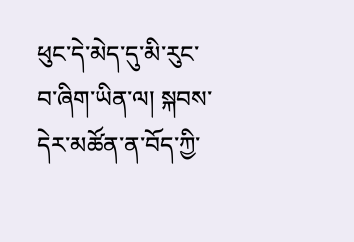ཕུང་དེ་མེད་དུ་མི་རུང་བ་ཞིག་ཡིན་ལ། སྐབས་དེར་མཚོན་ན་བོད་ཀྱི་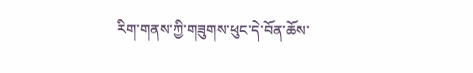རིག་གནས་ཀྱི་གཟུགས་ཕུང་དེ་བོན་ཆོས་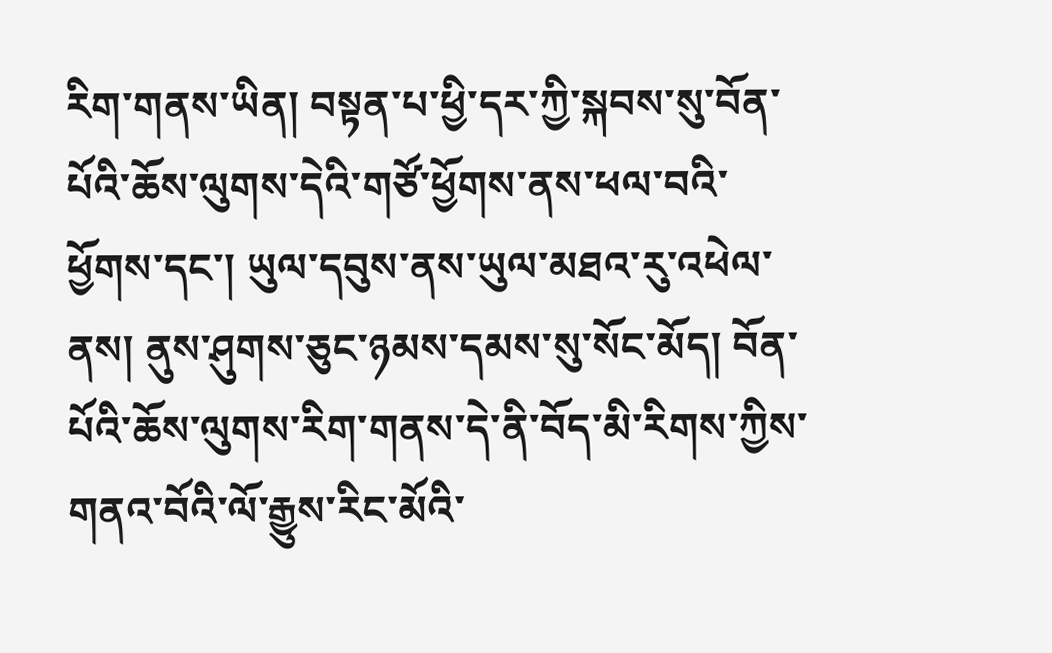རིག་གནས་ཡིན། བསྟན་པ་ཕྱི་དར་ཀྱི་སྐབས་སུ་བོན་པོའི་ཆོས་ལུགས་དེའི་གཙོ་ཕྱོགས་ནས་ཕལ་བའི་ཕྱོགས་དང་། ཡུལ་དབུས་ནས་ཡུལ་མཐའ་རུ་འཕེལ་ནས། ནུས་ཤུགས་ཅུང་ཉམས་དམས་སུ་སོང་མོད། བོན་པོའི་ཆོས་ལུགས་རིག་གནས་དེ་ནི་བོད་མི་རིགས་ཀྱིས་གནའ་བོའི་ལོ་རྒྱུས་རིང་མོའི་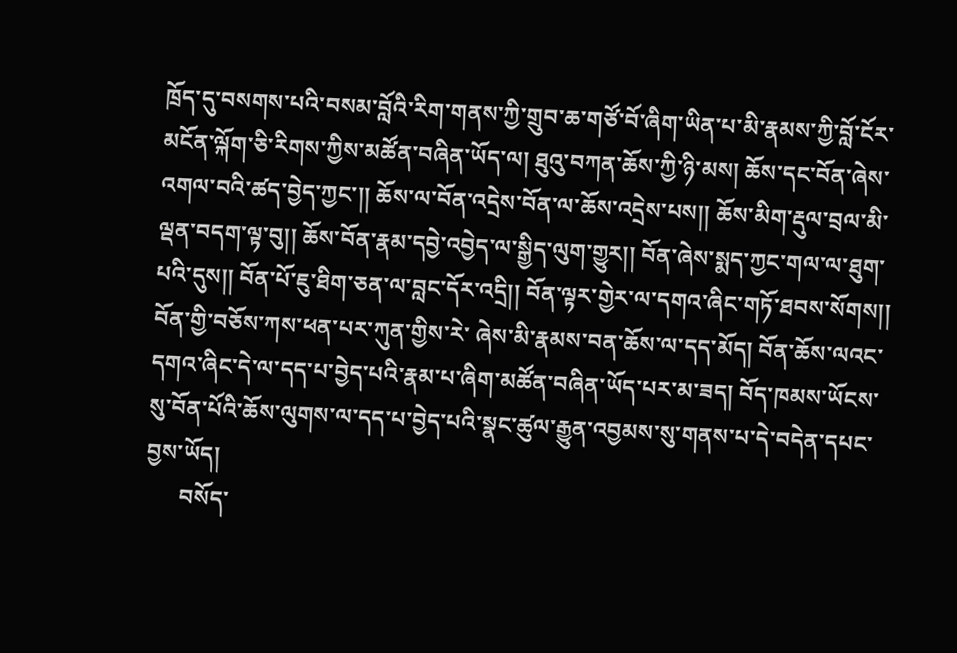ཁྲོད་དུ་བསགས་པའི་བསམ་བློའི་རིག་གནས་ཀྱི་གྲུབ་ཆ་གཙོ་བོ་ཞིག་ཡིན་པ་མི་རྣམས་ཀྱི་བློ་ངོར་མངོན་ལྐོག་ཅི་རིགས་ཀྱིས་མཚོན་བཞིན་ཡོད་ལ། ཐུའུ་བཀན་ཆོས་ཀྱི་ཉི་མས། ཆོས་དང་བོན་ཞེས་འགལ་བའི་ཚད་བྱེད་ཀྱང་།། ཆོས་ལ་བོན་འདྲེས་བོན་ལ་ཆོས་འདྲེས་པས།། ཆོས་མིག་རྡུལ་བྲལ་མི་ལྡན་བདག་ལྟ་བུ།། ཆོས་བོན་རྣམ་དབྱེ་འབྱེད་ལ་སྒྱིད་ལུག་གྱུར།། བོན་ཞེས་སྨད་ཀྱང་གལ་ལ་ཐུག་པའི་དུས།། བོན་པོ་ཇུ་ཐིག་ཅན་ལ་བླང་དོར་འདྲི།། བོན་ལྟར་གྱེར་ལ་དགའ་ཞིང་གཏོ་ཐབས་སོགས།། བོན་གྱི་བཅོས་ཀས་ཕན་པར་ཀུན་གྱིས་རེ་ ཞེས་མི་རྣམས་བན་ཆོས་ལ་དད་མོད། བོན་ཆོས་ལའང་དགའ་ཞིང་དེ་ལ་དད་པ་བྱེད་པའི་རྣམ་པ་ཞིག་མཚོན་བཞིན་ཡོད་པར་མ་ཟད། བོད་ཁམས་ཡོངས་སུ་བོན་པོའི་ཆོས་ལུགས་ལ་དད་པ་བྱེད་པའི་སྣང་ཚུལ་རྒྱུན་འབྱམས་སུ་གནས་པ་དེ་བདེན་དཔང་བྱས་ཡོད།
      བསོད་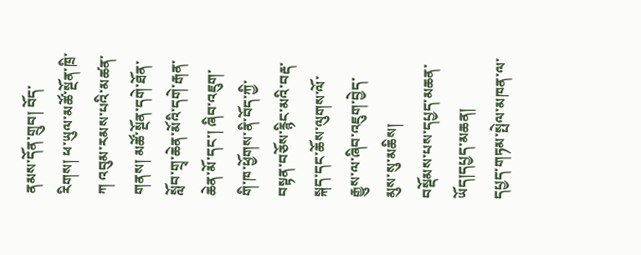ནམས་དོན་གྲུབ། བོད་རིགས། ཕ་ཡུལ་མཚོ་སྔོན་ཁྲི་ཀ འབུམ་རམས་པའི་མཚན་གནས། མཚོ་སྔོན་དགེ་ཐོན་སློབ་གྲྭ་ཆེན་མོའི་དགེ་རྒན་ཆེན་མོ་དང་། ཞིབ་འཇུག་གི་ཁ་ཕྱོགས་ནི་བོད་ཀྱི་བསྟན་བཅོས་རྙིང་མའི་བརྡ་སྐད་དང་ཆོས་ལུགས་ལོ་རྒྱུས་ལ་ཞིབ་འཇུག་བྱེད་མུས་སུ་མཆིས།
བསྡོམས་པས་དཔྱད་མཆན་ཡོད།དཔྱད་མཆན།
དཔྱད་གཏམ་སྤེལ་མཁན་ལ་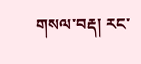གསལ་བརྡ། རང་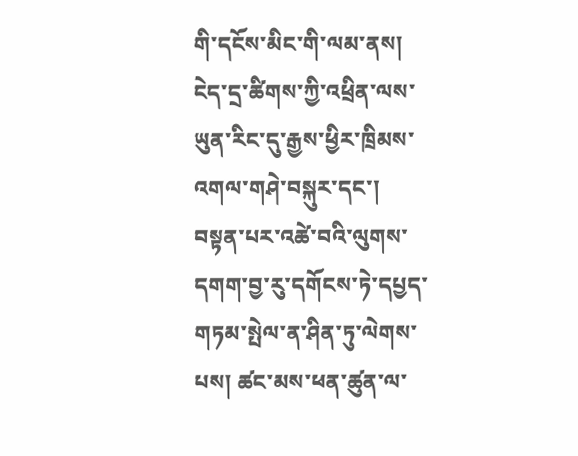གི་དངོས་མིང་གི་ལམ་ནས། ངེད་དྲ་ཚིགས་ཀྱི་འཕྲིན་ལས་ཡུན་རིང་དུ་རྒྱས་ཕྱིར་ཁྲིམས་འགལ་གཤེ་བསྐུར་དང་། བསྟན་པར་འཚེ་བའི་ལུགས་དགག་བྱ་རུ་དགོངས་ཏེ་དཔྱད་གཏམ་སྤེལ་ན་ཤིན་ཏུ་ལེགས་པས། ཚང་མས་ཕན་ཚུན་ལ་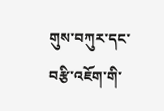གུས་བཀུར་དང་བརྩི་འཇོག་གི་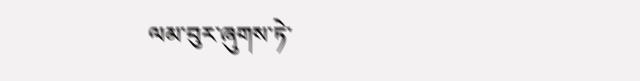ལམ་བུར་ཞུགས་ཏེ་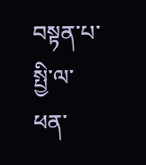བསྟན་པ་སྤྱི་ལ་ཕན་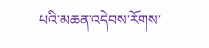པའི་མཆན་འདེབས་རོགས་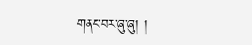གནང་བར་ཞུ་ཞུ། །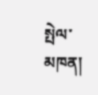སྤེལ་མཁན།